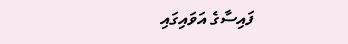ފައިސާގެ އަވައިގައި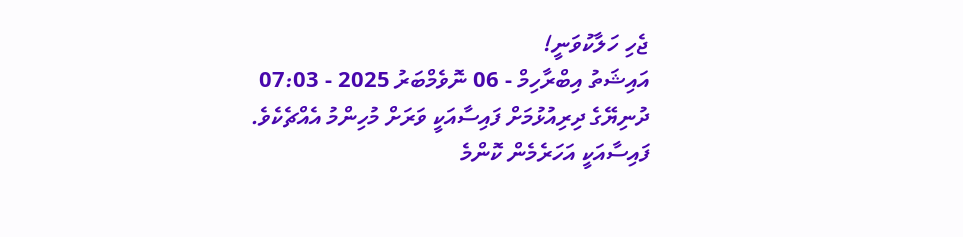ޖެހި ހަލާކުވަނީ!
އައިޝަތު އިބްރާހިމް - 06 ނޮވެމްބަރު 2025 - 07:03
ދުނިޔޭގެ ދިރިއުޅުމަށް ފައިސާއަކީ ވަރަށް މުހިންމު އެއްޗެކެވެ.
ފައިސާއަކީ އަހަރެމެން ކޮންމެ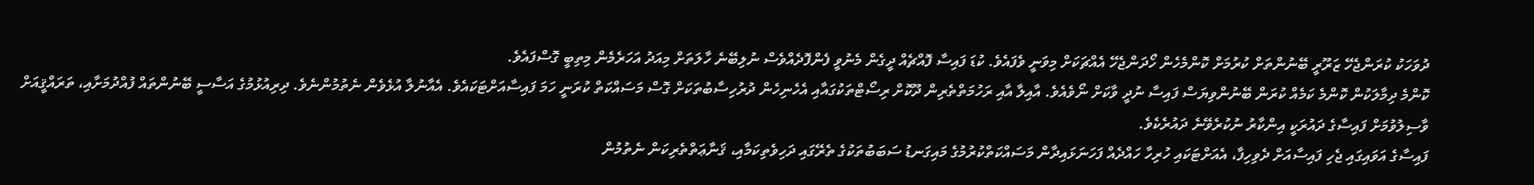ދުވަހަކު ކުރަންޖެހޭ ޒަރޫރީ ބޭނުންތަށް ކުރުމަށް ކޮންމެހެން ހޯދަންޖެހޭ އެއްޗަކަށް މިވަނީ ވެފައެވެ. ކުޑަ ފައިސާ ފޮއްޗެއް ދީގެން މެނުވީ ފެންފޮދެއްވެސް ނުލިބޭނެ ހާލަތަށް މިއަދު އަހަރެމެން މިތިބީ ގޮސްފައެވެ.
ކޮންމެ ދިމާލަކުން ކޮންމެ ކަމެއް ކުރަން ބޭނުންވިޔަސް ފައިސާ ނުދީ ވާކަށް ނޯވެއެވެ. އާއިލާ އާއި ރަހުމަތްތެރިން ދޫކޮށް ރިސޯޓްތަކުގައާއި އެހެނިހެން ދުރުހިސާބުތަކަށް ގޮސް މަސައްކަތް ކުރަނީ ހަމަ ފައިސާއަށްޓަކައެވެ. އެއާނުލާ އުޅެވެން ނެތުމުންނެވެ. ދިރިއުޅުމުގެ އަސާސީ ބޭނުންތައް ފުއްދުމަށާއި، ތަރައްޤީއަށް ވާސިލުވުމަށް ފައިސާގެ ދައުރަކީ އިންކާރު ނުކުރެވޭނެ ދައުރެކެވެ.
ފައިސާގެ އަވައިގައި ޖެހި ފައިސާއަށް ދެވިހިފާ، އެއަށްޓަކައި ހުރިހާ ހައްދެއް ފަހަނަޅައިދާން މަސައްކަތްކުރުމުގެ މައިގަނޑު ސަބަބުތަކުގެ ތެރޭގައި ދަހިވެތިކަމާއި، ޤަނާޢަތްތެރިކަން ނެތުމުން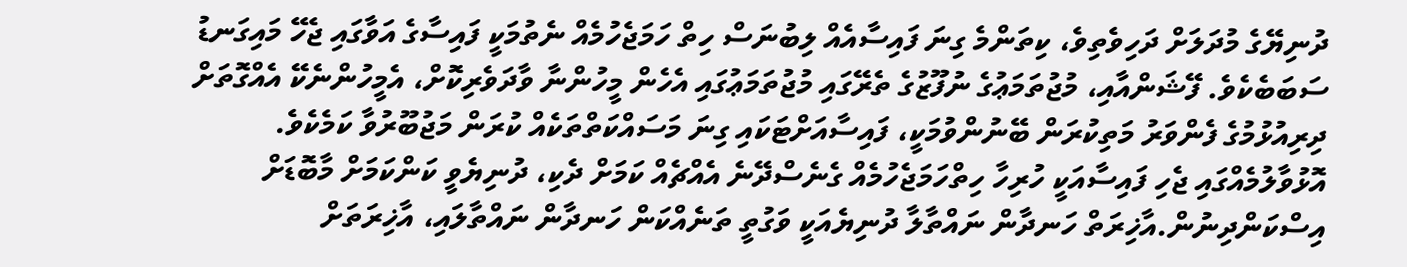ދުނިޔޭގެ މުދަލަށް ދަހިވެތިވެ، ކިތަންމެ ގިނަ ފައިސާއެއް ލިބުނަސް ހިތް ހަމަޖެހުމެއް ނެތުމަކީ ފައިސާގެ އަވާގައި ޖެހޭ މައިގަނޑު ސަބަބެކެވެ. ފޭޝަންއާއި، މުޖުތަމަޢުގެ ނުފޫޒުގެ ތެރޭގައި މުޖުތަމަޢުގައި އެހެން މީހުންނާ ވާދަވެރިކޮށް، އެމީހުންނެކޭ އެއްގޮތަށް ދިރިއުޅުމުގެ ފެންވަރު މަތިކުރަން ބޭނުންވުމަކީ، ފައިސާއަށްޓަކައި ގިނަ މަސައްކަތްތަކެއް ކުރަން މަޖުބޫރުވާ ކަމެކެވެ.
އޮޅުވާލުމެއްގައި ޖެހި ފައިސާއަކީ ހުރިހާ ހިތްހަމަޖެހުމެއް ގެނެސްދޭނެ އެއްޗެއް ކަމަށް ދެކި، ދުނިޔެވީ ކަންކަމަށް މާބޮޑަށް އިސްކަންދިނުން.އާޚިރަތް ހަނދާން ނައްތާލާ ދުނިޔެއަކީ ވަގުތީ ތަނެއްކަން ހަނދާން ނައްތާލައި، އާޚިރަތަށް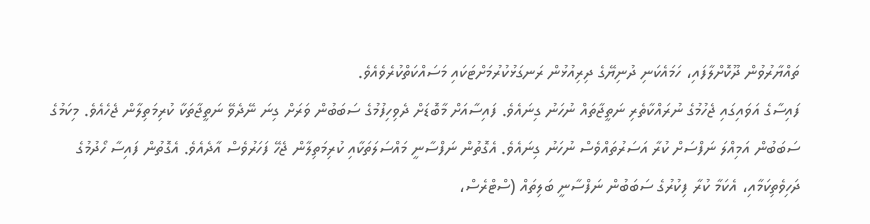ތައްޔާރުވުން ދޫކޮށްލާފައި، ހަމައެކަނި ދުނިޔޭގެ ދިރިއުޅުން ރަނގަޅުކުރުމަށްޓަކައި މަސައްކަތްކުރެވެއެވެ.
ފައިސާގެ އަވައިގައި ޖެހުމުގެ ނުރައްކާތެރި ނަތީޖާތައް ނުހަނު ގިނައެވެ. ފައިސާއަށް މާބޮޑަށް ދެވިހިފުމުގެ ސަބަބުން ވަރަށް ގިނަ ނޭދެވޭ ނަތީޖާތަކާ ކުރިމަތިލާން ޖެހެއެވެ. މިކަމުގެ ސަބަބުން އަމިއްލަ ނަފްސަށް ކުރާ އަސަރުތައްވެސް ނުހަނު ގިނައެވެ. އެގޮތުން ނަފްސާނީ މައްސަލަތަކާއި ކުރިމަތިލާން ޖެހޭ ފަހަރުވެސް އާދެއެވެ. އެގޮތުން ފައިސާ ހޯދުމުގެ ދަހިވެތިކަމާއި، އެކަމާ ކުރާ ފިކުރުގެ ސަބަބުން ނަފްސާނީ ބަލިތައް (ސްޓްރެސް،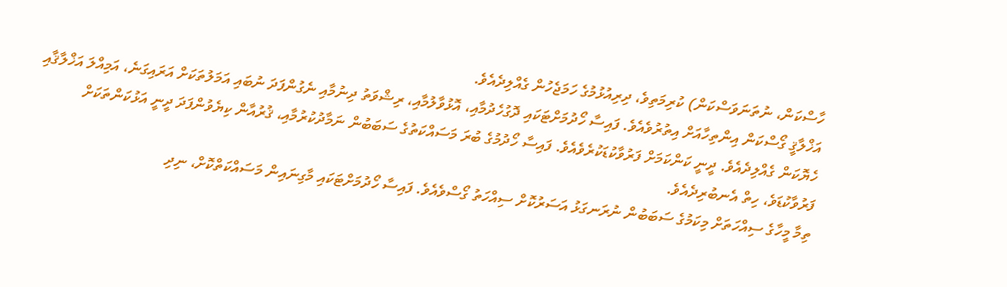ހާސްކަން، ނުތަނަވަސްކަން) ކުރިމަތިވެ، ދިރިއުޅުމުގެ ހަމަޖެހުން ގެއްލިދެއެވެ.
އަޚްލާޤީ ގޯސްކަން އިންތިހާއަށް އިތުރުވެއެވެ. ފައިސާ ހޯދުމަށްޓަކައި ދޮގުހެދުމާއި، އޮޅުވާލުމާއި، ރިޝްވަތު ދިނުމާއި ނެގުންފަދަ ނުބައި އަމަލުތަކަށް އަރައިގަނެ، އަމިއްލަ އަޚްލާޤާއި ހެޔޮކަން ގެއްލިދެއެވެ. ދީނީ ކަންކަމަށް ފަރުވާކުޑަކުރެވެއެވެ. ފައިސާ ހޯދުމުގެ ބުރަ މަސައްކަތުގެ ސަބަބުން ނަމާދުކުރުމާއި، ޤުރުއާން ކިޔެވުންފަދަ ދީނީ އަޅުކަންތަކަށް ފަރުވާކުޑަވެ، ހިތް އެނބުރިދެއެވެ.
ތިމާ މީހާގެ ސިއްހަތަށް މިކަމުގެ ސަބަބުން ނުރަނގަޅު އަސަރުކޮށް ސިއްހަތު ގޯސްވެއެވެ. ފައިސާ ހޯދުމަށްޓަކައި މާގިނައިން މަސައްކަތްކޮށް، ނިދި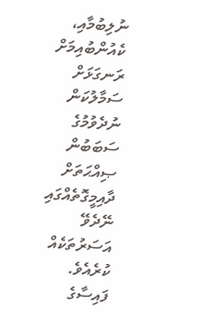ނުލިބުމާއި، ކެއުންބުއިމަށް ރަނގަޅަށް ސަމާލުކަން ނުދެވުމުގެ ސަބަބުން ޞިއްޙަތަށް ދާއިމީގޮތެއްގައި ނޭދެވޭ އަސަރުތަކެއް ކުރެއެވެ.
ފައިސާގެ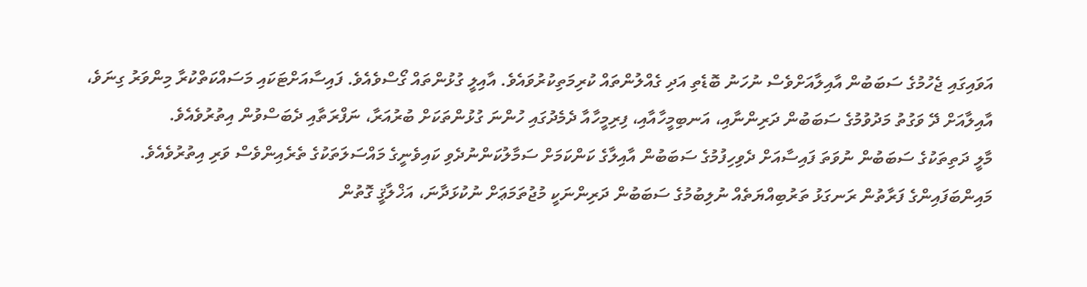އަވައިގައި ޖެހުމުގެ ސަބަބުން އާއިލާއަށްވެސް ނުހަނު ބޮޑެތި އަދި ގެއްލުންތައް ކުރިމަތިކުރުވައެވެ. އާއިލީ ގުޅުންތައް ގޯސްވެއެވެ. ފައިސާއަށްޓަކައި މަސައްކަތްކުރާ މިންވަރު ގިނަވެ، އާއިލާއަށް ދޭ ވަގުތު މަދުވުމުގެ ސަބަބުން ދަރިންނާއި، އަނބިމީހާއާއި، ފިރިމީހާއާ ދެމެދުގައި ހުންނަ ގުޅުންތަކަށް ބުރުއަރާ، ނަފްރަތާއި ދެބަސްވުން އިތުރުވެއެވެ.
މާލީ ދަތިތަކުގެ ސަބަބުން ނުވަތަ ފައިސާއަށް ދެވިހިފުމުގެ ސަބަބުން އާއިލާގެ ކަންކަމަށް ސަމާލުކަންނުދެވި ކައިވެނީގެ މައްސަލަތަކުގެ ތެރެއިންވެސް ވަރި އިތުރުވެއެވެ. މައިންބަފައިންގެ ފަރާތުން ރަނގަޅު ތަރުބިއްޔަތެއް ނުލިބުމުގެ ސަބަބުން ދަރިންނަކީ މުޖުތަމަޢަށް ނުކުޅަދާނަ، އަޚްލާޤީ ގޮތުން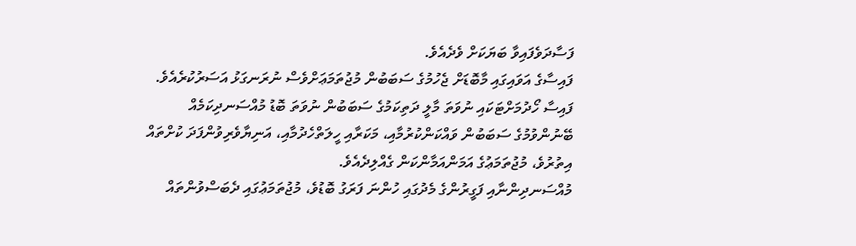ފަސާދަވެފައިވާ ބަޔަކަށް ވެދެއެވެ.
ފައިސާގެ އަވައިގައި މާބޮޑަށް ޖެހުމުގެ ސަބަބުން މުޖުތަމަޢަށްވެސް ނުރަނގަޅު އަސަރުކުރެއެވެ. ފައިސާ ހޯދުމަށްޓަކައި ނުވަތަ މާލީ ދަތިކަމުގެ ސަބަބުން ނުވަތަ ބޮޑު މުއްސަނދިކަމެއް ބޭނުންވުމުގެ ސަބަބުން ވައްކަންކުރުމާއި، މަކަރާއި ހީލަތްހެދުމާއި، އަނިޔާވެރިވުންފަދަ ކުށްތައް އިތުރުވެ، މުޖުތަމަޢުގެ އަމަންއަމާންކަން ގެއްލިދެއެވެ.
މުއްސަނދިންނާއި ފަގީރުންގެ މެދުގައި ހުންނަ ފަރަގު ބޮޑުވެ، މުޖުތަމަޢުގައި ދެބަސްވުންތައް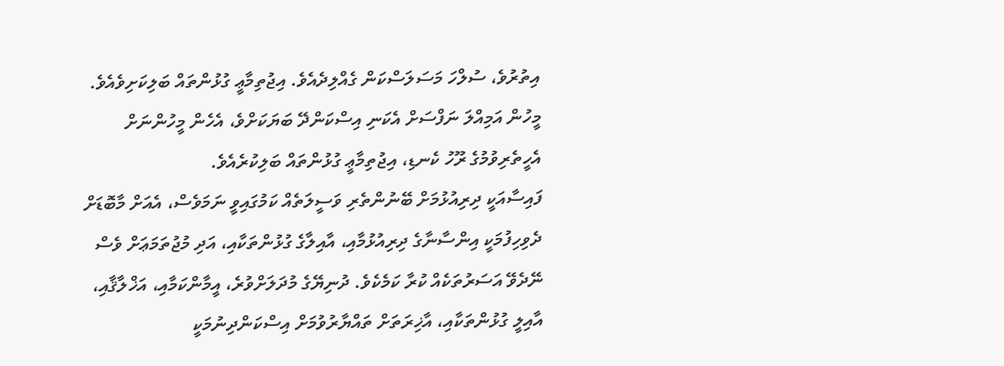އިތުރުވެ، ސުލްހަ މަސަލަސްކަން ގެއްލިދެއެވެ. އިޖުތިމާޢީ ގުޅުންތައް ބަލިކަށިވެއެވެ. މީހުން އަމިއްލަ ނަފްސަށް އެކަނި އިސްކަންދޭ ބަޔަކަށްވެ، އެހެން މީހުންނަށް އެހީތެރިވުމުގެ ރޫހު ކެނޑި، އިޖުތިމާޢީ ގުޅުންތައް ބަލިކުރެއެވެ.
ފައިސާއަކީ ދިރިއުޅުމަށް ބޭނުންތެރި ވަސީލަތެއް ކަމުގައިވީ ނަމަވެސް، އެއަށް މާބޮޑަށް ދެވިހިފުމަކީ އިންސާނާގެ ދިރިއުޅުމާއި، އާއިލާގެ ގުޅުންތަކާއި، އަދި މުޖުތަމަޢަށް ވެސް ނޭދެވޭ އަސަރުތަކެއް ކުރާ ކަމެކެވެ. ދުނިޔޭގެ މުދަލަށްވުރެ، އީމާންކަމާއި، އަޚްލާޤާއި، އާއިލީ ގުޅުންތަކާއި، އާޚިރަތަށް ތައްޔާރުވުމަށް އިސްކަންދިނުމަކީ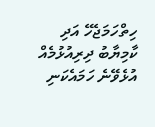ހިތްހަމަޖެހޭ އަދި ކާމިޔާބު ދިރިއުޅުމެއް އުޅެވޭނެ ހަމައެކަނި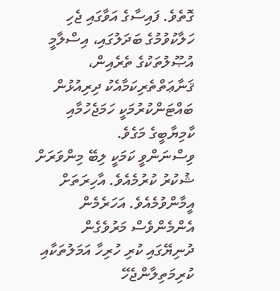ގޮތެވެ. ފައިސާގެ އަވާގައި ޖެހި ހަލާކުވުމުގެ ބަދަލުގައި، އިސްލާމީ އުޞޫލުތަކުގެ ތެރެއިން، ޤަނާޢަތްތެރިކަމާއެކު ދިރިއުޅުން ބައްޓަންކުރުމަކީ ހަމަޖެހުމާއި ކާމިޔާބީގެ މަގެވެ.
ވިސްނަންވީ ކަމަކީ ލިބޭ މިންވަރަށް ޝުކުރު ކުރުމެއެވެ. އާހިރަތަށް އީމާންވުމެއެވެ. އަހަރެމެން އެންމެންވެސް މަރުވެގެން ދުނިޔޭގައި ކުރި ހުރިހާ އަމަލުތަކާއި ކުރިމަތިލާންޖެހޭ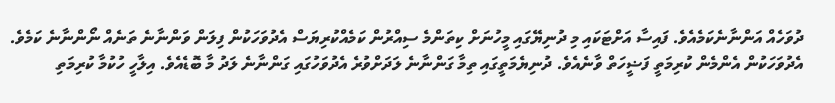ދުވަހެއް އަންނާނެކަމެއެވެ. ފައިސާ އަށްޓަކައި މި ދުނިޔޭގައި މީހުނަށް ކިތަންމެ ސިއްރުން ކަމެއްކުރިޔަސް އެދުވަހަކުން ފިލަން ވަންނާނެ ތަނެއް ނޯންނާނެ ކަމެވެ.
އެދުވަހަކުން އެންމެން ކުރިމަތީ ފަޟީހަތް ވާނެއެވެ. ދުނިޔެމަތީގައި ތިމާ ގަންނާނެ ލަދަށްވުރެ އެދުވަހުގައި ގަންނާނެ ލަދު މާ ބޮޑެއެވެ. އިލާހީ ހުކުމާ ކުރިމަތި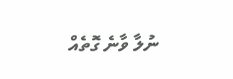ނުލާ ވާނެ ގޮތެއް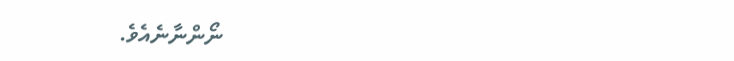ނޯންނާނެއެވެ.